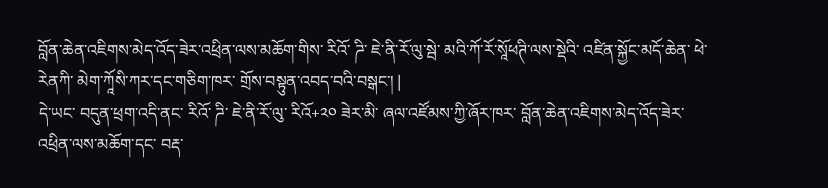བློན་ཆེན་འཇིགས་མེད་འོད་ཟེར་འཕྲིན་ལས་མཆོག་གིས་ རིའོ་ ཌི་ ཇེ་ནི་རོ་ལུ་སྦེ་ མའི་ཀོ་རོ་སཱོཕཊི་ལས་སྡེའི་ འཛིན་སྐྱོང་མདོ་ཆེན་ ཕེ་རེནཀི་ མེག་ཀཱོསི་ཀར་དང་གཅིག་ཁར་ གྲོས་བསྟུན་འབད་བའི་བསྒང་། |
དེ་ཡང་ བདུན་ཕྲག་འདི་ནང་ རིའོ་ ཌི་ ཇེ་ནི་རོ་ལུ་ རིའོ+༢༠ ཟེར་མི་ ཞལ་འཛོམས་ཀྱི་ཞོར་ཁར་ བློན་ཆེན་འཇིགས་མེད་འོད་ཟེར་འཕྲིན་ལས་མཆོག་དང་ བརྡ་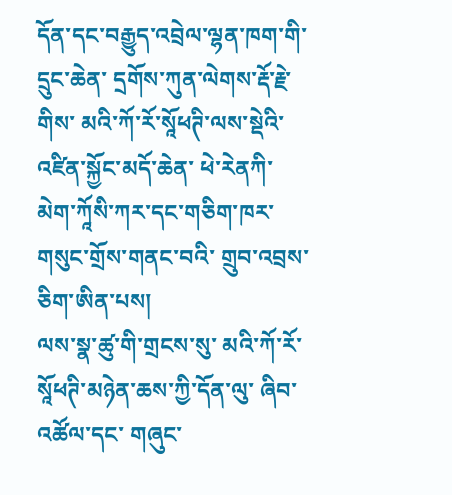དོན་དང་བརྒྱུད་འབྲེལ་ལྷན་ཁག་གི་དྲུང་ཆེན་ དྲགོས་ཀུན་ལེགས་རྡོ་རྗེ་གིས་ མའི་ཀོ་རོ་སཱོཕཊི་ལས་སྡེའི་ འཛིན་སྐྱོང་མདོ་ཆེན་ ཕེ་རེནཀི་ མེག་ཀཱོསི་ཀར་དང་གཅིག་ཁར་ གསུང་གྲོས་གནང་བའི་ གྲུབ་འབྲས་ཅིག་ཨིན་པས།
ལས་སྣ་ཚུ་གི་གྲངས་སུ་ མའི་ཀོ་རོ་སཱོཕཊི་མཉེན་ཆས་ཀྱི་དོན་ལུ་ ཞིབ་འཚོལ་དང་ གཞུང་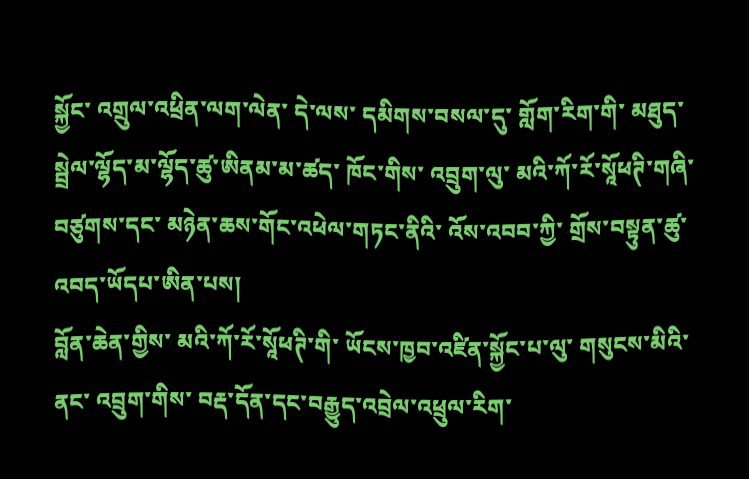སྐྱོང་ འགྲུལ་འཕྲིན་ལག་ལེན་ དེ་ལས་ དམིགས་བསལ་དུ་ གློག་རིག་གི་ མཐུད་སྦྲེལ་ལྷོད་མ་ལྷོད་ཚུ་ཨིནམ་མ་ཚད་ ཁོང་གིས་ འབྲུག་ལུ་ མའི་ཀོ་རོ་སཱོཕཊི་གཞི་བཙུགས་དང་ མཉེན་ཆས་གོང་འཕེལ་གཏང་ནིའི་ འོས་འབབ་ཀྱི་ གྲོས་བསྟུན་ཚུ་འབད་ཡོདཔ་ཨིན་པས།
བློན་ཆེན་གྱིས་ མའི་ཀོ་རོ་སཱོཕཊི་གི་ ཡོངས་ཁྱབ་འཛིན་སྐྱོང་པ་ལུ་ གསུངས་མིའི་ནང་ འབྲུག་གིས་ བརྡ་དོན་དང་བརྒྱུད་འབྲེལ་འཕྲུལ་རིག་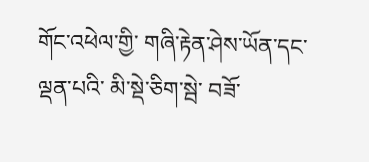གོང་འཕེལ་གྱི་ གཞི་རྟེན་ཤེས་ཡོན་དང་ལྡན་པའི་ མི་སྡེ་ཅིག་སྦེ་ བཟོ་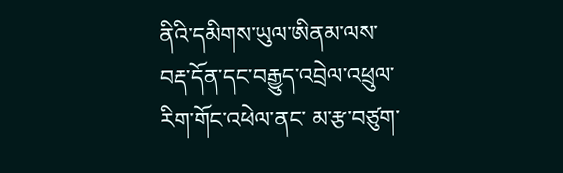ནིའི་དམིགས་ཡུལ་ཨིནམ་ལས་ བརྡ་དོན་དང་བརྒྱུད་འབྲེལ་འཕྲུལ་རིག་གོང་འཕེལ་ནང་ མ་རྩ་བཙུག་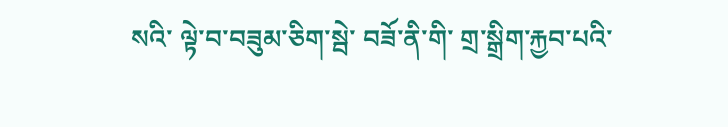སའི་ ལྟེ་བ་བཟུམ་ཅིག་སྦེ་ བཟོ་ནི་གི་ གྲ་སྒྲིག་རྐྱབ་པའི་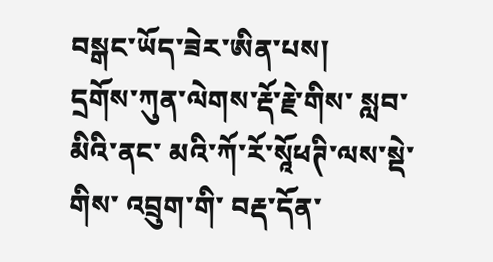བསྒང་ཡོད་ཟེར་ཨིན་པས།
དྲགོས་ཀུན་ལེགས་རྡོ་རྗེ་གིས་ སླབ་མིའི་ནང་ མའི་ཀོ་རོ་སཱོཕཊི་ལས་སྡེ་གིས་ འབྲུག་གི་ བརྡ་དོན་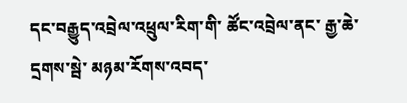དང་བརྒྱུད་འབྲེལ་འཕྲུལ་རིག་གི་ ཚོང་འབྲེལ་ནང་ རྒྱ་ཆེ་དྲགས་སྦེ་ མཉམ་རོགས་འབད་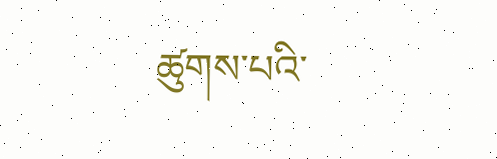ཚུགས་པའི་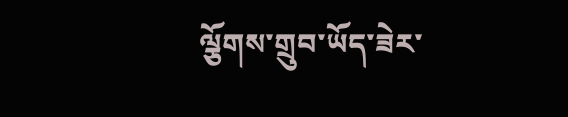ལྕོགས་གྲུབ་ཡོད་ཟེར་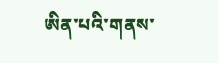ཨིན་པའི་གནས་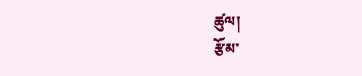ཚུལ།
རྩོམ་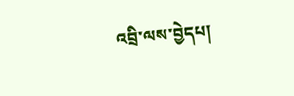འབྲི་ལས་བྱེདཔ།